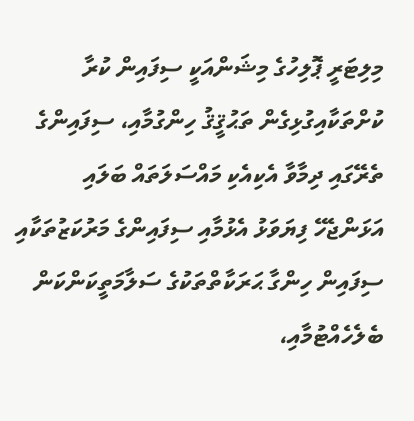މިލިޓަރީ ޕޮލިހުގެ މިޝަންއަކީ ސިފައިން ކުރާ ކުށްތަކާއިގުޅިގެން ތަޙުޤީޤު ހިންގުމާއި، ސިފައިންގެ ތެރޭގައި ދިމާވާ އެކިއެކި މައްސަލަތައް ބަލައި އަޅަންޖެހޭ ފިޔަވަޅު އެޅުމާއި ސިފައިންގެ މަރުކަޒުތަކާއި ސިފައިން ހިންގާ ޙަރަކާތްތަކުގެ ސަލާމަތީކަންކަން ބެލެހެއްޓުމާއި،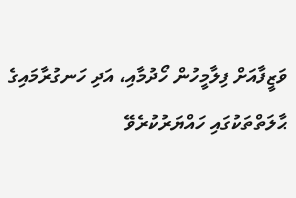ވަޒީފާއަށް ފިލާމީހުން ހޯދުމާއި، އަދި ހަނގުރާމައިގެ ޙާލަތްތަކުގައި ހައްޔަރުކުރެވޭ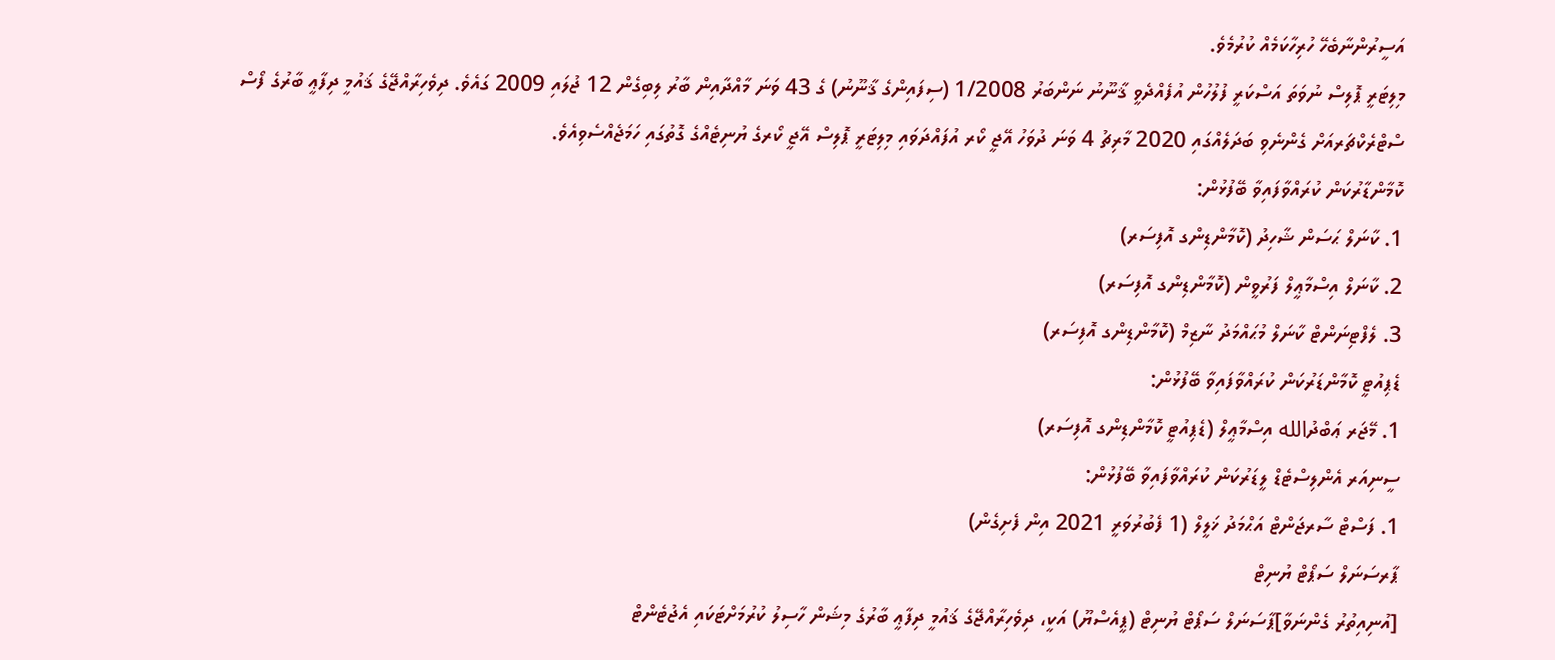އަސީރުންނާބެހޭ ހުރިހާކަމެއް ކުރުމެވެ.
މިލިޓަރީ ޕޮލިސް ނުވަތަ އަސްކަރީ ފުލުހުން އުފެއްދެވީ ޤާނޫނު ނަންބަރު 1/2008 (ސިފައިންގެ ޤާނޫނު) ގެ 43 ވަނަ މާއްދާއިން ބާރު ލިބިގެން 12 ޖުލައި 2009 ގައެވެ. ދިވެހިރާއްޖޭގެ ޤައުމީ ދިފާޢީ ބާރުގެ ފޯސް ސްޓްރެކްޗަރއަށް ގެންނެވި ބަދަލެއްގައި 2020 މާރިޗު 4 ވަނަ ދުވަހު އޭޖީ ކޯރ އުފައްދަވައި މިލިޓަރީ ޕޮލިސް އޭޖީ ކޯރގެ ޔުނިޓެއްގެ ގޮތުގައި ހަމަޖެއްސެވިއެވެ.
ކޮމާންޑާރުކަން ކުރައްވާފައިވާ ބޭފުޅުން:
1. ކާނަލް ޙަސަން ޝާހިދު (ކޮމާންޑިންގ އޮފިސަރ)
2. ކާނަލް އިސްމާޢީލް ފަރުވީން (ކޮމާންޑިންގ އޮފިސަރ)
3. ލެފްޓިނަންޓް ކާނަލް މުޙައްމަދު ނާޒިމް (ކޮމާންޑިންގ އޮފިސަރ)
ޑެޕިއުޓީ ކޮމާންޑަރުކަން ކުރައްވާފައިވާ ބޭފުޅުން:
1. މޭޖަރ ޢަބްދުالله އިސްމާޢީލް (ޑެޕިއުޓީ ކޮމާންޑިންގ އޮފިސަރ)
ސީނިއަރ އެންލިސްޓެޑް ލީޑަރުކަން ކުރައްވާފައިވާ ބޭފުޅުން:
1. ފަސްޓް ސާރޖަންޓް އަޙްމަދު ޚަލީލް (1 ފެބުރުވަރީ 2021 އިން ފެށިގެން)
ޕާރސަނަލް ސަޕޯޓް ޔުނިޓް
[އުނިއިތުރު ގެންނަވާ]ޕާސަނަލް ސަޕޯޓް ޔުނިޓް (ޕީއެސްޔޫ) އަކީ، ދިވެހިރާއްޖޭގެ ޤައުމީ ދިފާޢީ ބާރުގެ މިޝަން ހާސިލު ކުރުމަށްޓަކައި އެޖުޓެންޓް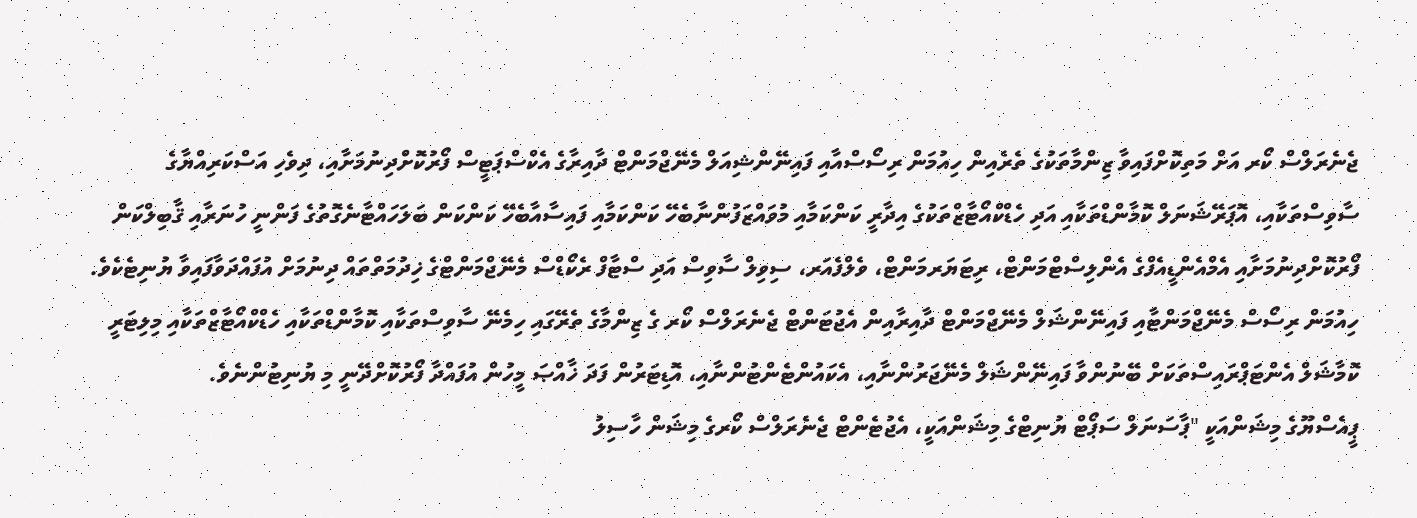ޖެނެރަލްސް ކޯރ އަށް މަތިކޮށްފައިވާ ޒިންމާތަކުގެ ތެރެއިން ހިއުމަން ރިސޯސްއާއި ފައިނޭންޝިއަލް މެނޭޖްމަންޓް ދާއިރާގެ އެކްސްޕަޓީސް ފޯރުކޮށްދިނުމަށާއި، ދިވެހި އަސްކަރިއްޔާގެ ސާވިސްތަކާއި، އޮޕަރޭޝަނަލް ކޮމާންޑްތަކާއި އަދި ހެޑްކްއޯޓާޒްތަކުގެ އިދާރީ ކަންކަމާއި މުވައްޒަފުންނާބެހޭ ކަންކަމާއި ފައިސާއާބެހޭ ކަންކަން ބަލަހައްޓާނެގޮތުގެ ފަންނީ ހުނަރާއި ޤާބިލްކަން ފޯރުކޮށްދިނުމަށާއި އެމްއެންޑީއެފްގެ އެންލިސްޓްމަންޓް، ރިޓަޔަރމަންޓް، ވެލްފެއަރ، ސިވިލް ސާވިސް އަދި ސްޓާފް ރެކޯޑްސް މެނޭޖްމަންޓްގެ ޚިދުމަތްތައް ދިނުމަށް އުފައްދަވާފައިވާ ޔުނިޓެކެވެ.
ހިއުމަން ރިސޯސް މެނޭޖްމަންޓާއި ފައިނޭންޝަލް މެނޭޖްމަންޓް ދާއިރާއިން އެޖުޓަންޓް ޖެނެރަލްސް ކޯރ ގެ ޒިންމާގެ ތެރޭގައި ހިމެނޭ ސާވިސްތަކާއި ކޮމާންޑްތަކާއި ހެޑްކްއޯޓާޒްތަކާއި މިލިޓަރީ ކޮމާޝަލް އެންޓަޕްރައިސްތަކަށް ބޭނުންވާ ފައިނޭންޝަލް މެނޭޖަރުންނާއި، އެކައުންޓެންޓުންނާއި، އޮޑިޓަރުން ފަދަ ޚާއްޞަ މީހުން އުފައްދާ ފޯރުކޮށްދޭނީ މި ޔުނިޓުންނެވެ.
ޕީއެސްޔޫގެ މިޝަންއަކީ "ޕާސަނަލް ސަޕޯޓް ޔުނިޓްގެ މިޝަންއަކީ، އެޖުޓެންޓް ޖެނެރަލްސް ކޯރގެ މިޝަން ހާސިލު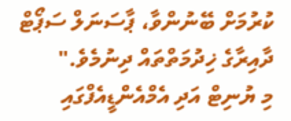ކުރުމަށް ބޭނުންވާ، ޕާސަނަލް ސަޕޯޓް ދާއިރާގެ ޚިދުމަތްތައް ދިނުމެވެ."
މި ޔުނިޓް އަދި އެމްއެންޑީއެފްގައި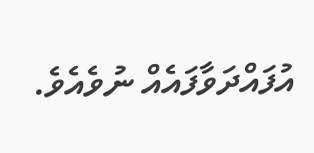އުފައްދަވާފައެއް ނުވެއެވެ.